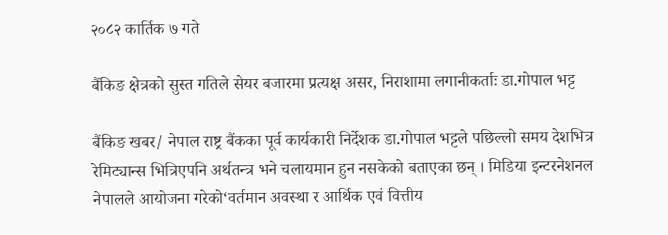२०८२ कार्तिक ७ गते

बैंकिङ क्षेत्रको सुस्त गतिले सेयर बजारमा प्रत्यक्ष असर, निराशामा लगानीकर्ताः डा.गोपाल भट्ट

बैंकिङ खबर/ नेपाल राष्ट्र बैंकका पूर्व कार्यकारी निर्देशक डा.गोपाल भट्टले पछिल्लो समय देशभित्र रेमिट्यान्स भित्रिएपनि अर्थतन्त्र भने चलायमान हुन नसकेको बताएका छन् । मिडिया इन्टरनेशनल नेपालले आयोजना गरेको‘वर्तमान अवस्था र आर्थिक एवं वित्तीय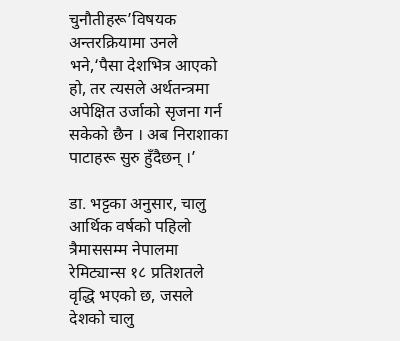चुनौतीहरू’विषयक अन्तरक्रियामा उनले भने,‘पैसा देशभित्र आएको हो, तर त्यसले अर्थतन्त्रमा अपेक्षित उर्जाको सृजना गर्न सकेको छैन । अब निराशाका पाटाहरू सुरु हुँदैछन् ।’

डा. भट्टका अनुसार, चालु आर्थिक वर्षको पहिलो त्रैमाससम्म नेपालमा रेमिट्यान्स १८ प्रतिशतले वृद्धि भएको छ, जसले देशको चालु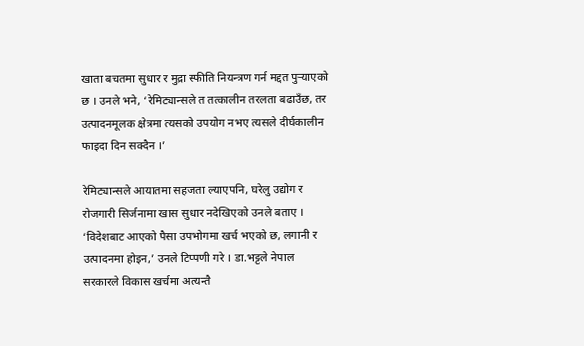खाता बचतमा सुधार र मुद्रा स्फीति नियन्त्रण गर्न मद्दत पुर्‍याएको छ । उनले भने, ‘रेमिट्यान्सले त तत्कालीन तरलता बढाउँछ, तर उत्पादनमूलक क्षेत्रमा त्यसको उपयोग नभए त्यसले दीर्घकालीन फाइदा दिन सक्दैन ।’

रेमिट्यान्सले आयातमा सहजता ल्याएपनि, घरेलु उद्योग र रोजगारी सिर्जनामा खास सुधार नदेखिएको उनले बताए । ‘विदेशबाट आएको पैसा उपभोगमा खर्च भएको छ, लगानी र उत्पादनमा होइन,’ उनले टिप्पणी गरे । डा.भट्टले नेपाल सरकारले विकास खर्चमा अत्यन्तै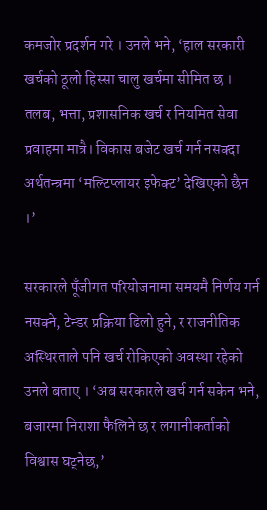कमजोर प्रदर्शन गरे । उनले भने, ‘हाल सरकारी खर्चको ठूलो हिस्सा चालु खर्चमा सीमित छ । तलब, भत्ता, प्रशासनिक खर्च र नियमित सेवा प्रवाहमा मात्रै। विकास बजेट खर्च गर्न नसक्दा अर्थतन्त्रमा ‘मल्टिप्लायर इफेक्ट’ देखिएको छैन ।’

सरकारले पूँजीगत परियोजनामा समयमै निर्णय गर्न नसक्ने, टेन्डर प्रक्रिया ढिलो हुने, र राजनीतिक अस्थिरताले पनि खर्च रोकिएको अवस्था रहेको उनले बताए । ‘अब सरकारले खर्च गर्न सकेन भने, बजारमा निराशा फैलिने छ र लगानीकर्ताको विश्वास घट्नेछ,’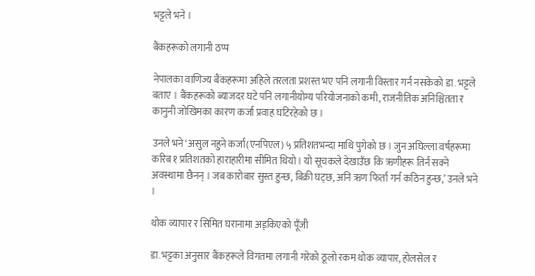भट्टले भने ।

बैंकहरूको लगानी ठप्प

नेपालका वाणिज्य बैंकहरूमा अहिले तरलता प्रशस्त भए पनि लगानी विस्तार गर्न नसकेको डा. भट्टले बताए । बैंकहरूको ब्याजदर घटे पनि लगानीयोग्य परियोजनाको कमी, राजनीतिक अनिश्चितता र कानुनी जोखिमका कारण कर्जा प्रवाह घटिरहेको छ ।

उनले भने‘असुल नहुने कर्जा(एनपिएल) ५ प्रतिशतभन्दा माथि पुगेको छ । जुन अघिल्ला वर्षहरूमा करिब १ प्रतिशतको हाराहारीमा सीमित थियो । यो सूचकले देखाउँछ कि ऋणीहरू तिर्न सक्ने अवस्थामा छैनन् । जब कारोबार सुस्त हुन्छ, बिक्री घट्छ, अनि ऋण फिर्ता गर्न कठिन हुन्छ,’ उनले भने ।

थोक व्यापार र सिमित घरानामा अड्किएको पूँजी

डा.भट्टका अनुसार बैंकहरूले विगतमा लगानी गरेको ठूलो रकम थोक व्यापार, होलसेल र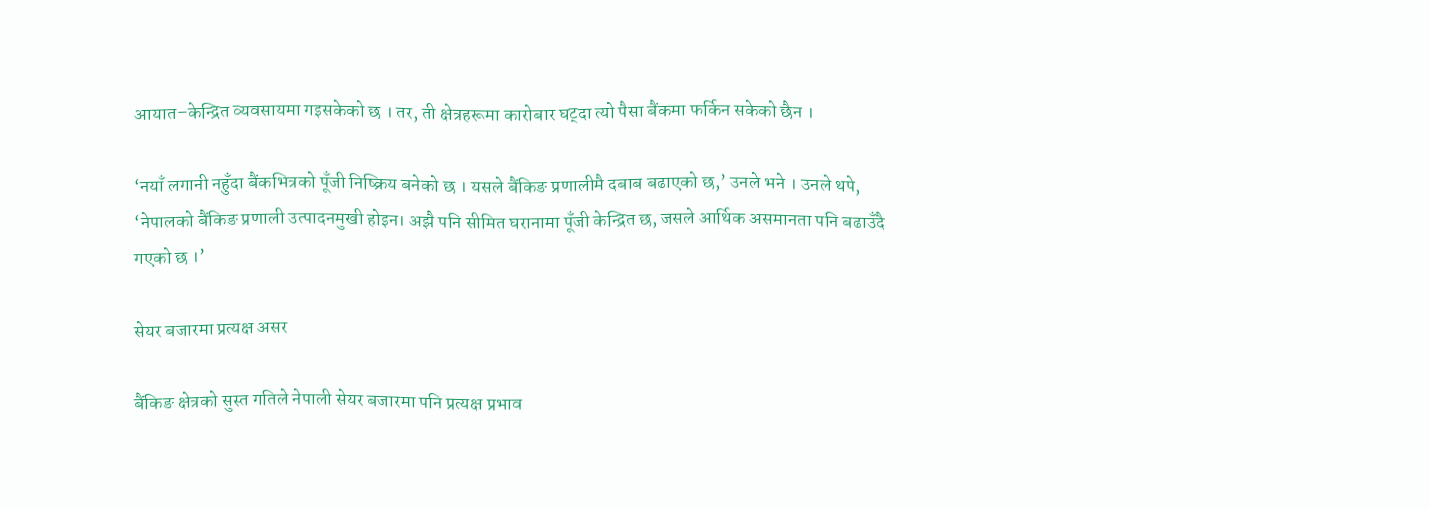आयात–केन्द्रित व्यवसायमा गइसकेको छ । तर, ती क्षेत्रहरूमा कारोबार घट्दा त्यो पैसा बैंकमा फर्किन सकेको छैन ।

‘नयाँ लगानी नहुँदा बैंकभित्रको पूँजी निष्क्रिय बनेको छ । यसले बैंकिङ प्रणालीमै दबाब बढाएको छ,’ उनले भने । उनले थपे, ‘नेपालको बैंकिङ प्रणाली उत्पादनमुखी होइन। अझै पनि सीमित घरानामा पूँजी केन्द्रित छ, जसले आर्थिक असमानता पनि बढाउँदै गएको छ ।’

सेयर बजारमा प्रत्यक्ष असर

बैंकिङ क्षेत्रको सुस्त गतिले नेपाली सेयर बजारमा पनि प्रत्यक्ष प्रभाव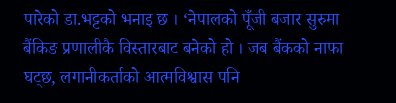पारेको डा.भट्टको भनाइ छ । ‘नेपालको पूँजी बजार सुरुमा बैंकिङ प्रणालीकै विस्तारबाट बनेको हो । जब बैंकको नाफा घट्छ, लगानीकर्ताको आत्मविश्वास पनि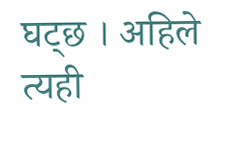घट्छ । अहिले त्यही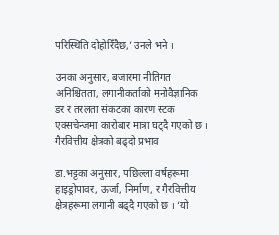परिस्थिति दोहोरिँदैछ,’ उनले भने ।

उनका अनुसार, बजारमा नीतिगत अनिश्चितता, लगानीकर्ताको मनोवैज्ञानिक डर र तरलता संकटका कारण स्टक एक्सचेन्जमा कारोबार मात्रा घट्दै गएको छ ।
गैरवित्तीय क्षेत्रको बढ्दो प्रभाव

डा.भट्टका अनुसार, पछिल्ला वर्षहरूमा हाइड्रोपावर, ऊर्जा, निर्माण, र गैरवित्तीय क्षेत्रहरूमा लगानी बढ्दै गएको छ । ‘यो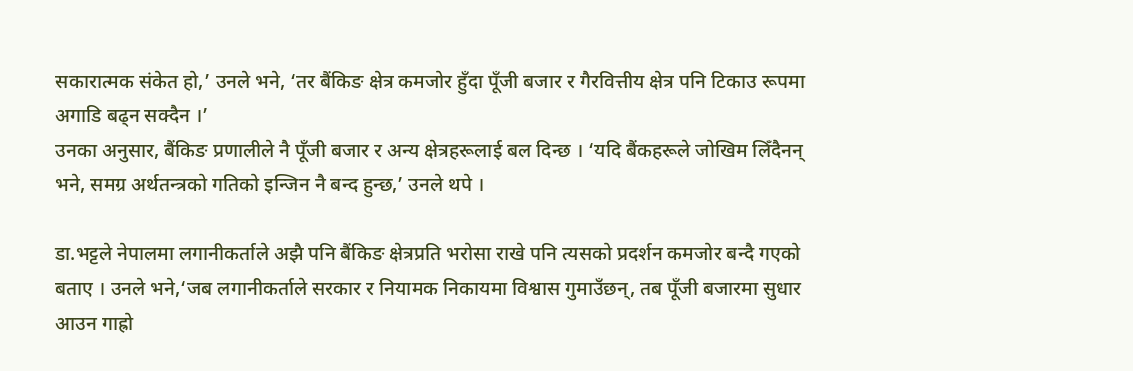सकारात्मक संकेत हो,’ उनले भने, ‘तर बैंकिङ क्षेत्र कमजोर हुँदा पूँजी बजार र गैरवित्तीय क्षेत्र पनि टिकाउ रूपमा अगाडि बढ्न सक्दैन ।’
उनका अनुसार, बैंकिङ प्रणालीले नै पूँजी बजार र अन्य क्षेत्रहरूलाई बल दिन्छ । ‘यदि बैंकहरूले जोखिम लिँदैनन् भने, समग्र अर्थतन्त्रको गतिको इन्जिन नै बन्द हुन्छ,’ उनले थपे ।

डा.भट्टले नेपालमा लगानीकर्ताले अझै पनि बैंकिङ क्षेत्रप्रति भरोसा राखे पनि त्यसको प्रदर्शन कमजोर बन्दै गएको बताए । उनले भने,‘जब लगानीकर्ताले सरकार र नियामक निकायमा विश्वास गुमाउँछन्, तब पूँजी बजारमा सुधार आउन गाह्रो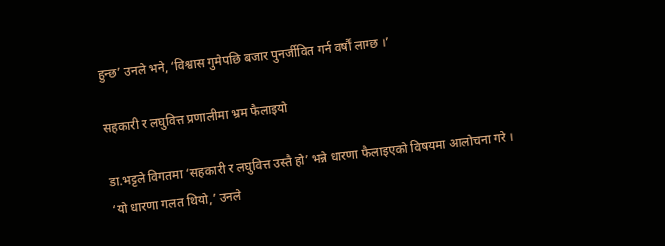हुन्छ’ उनले भने, ‘विश्वास गुमेपछि बजार पुनर्जीवित गर्न वर्षौं लाग्छ ।’

सहकारी र लघुवित्त प्रणालीमा भ्रम फैलाइयो

डा.भट्टले विगतमा ‘सहकारी र लघुवित्त उस्तै हो’ भन्ने धारणा फैलाइएको विषयमा आलोचना गरे । ‘यो धारणा गलत थियो,’ उनले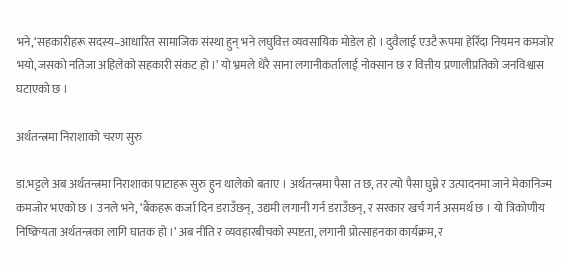भने,‘सहकारीहरू सदस्य–आधारित सामाजिक संस्था हुन् भने लघुवित्त व्यवसायिक मोडेल हो । दुवैलाई एउटै रूपमा हेरिँदा नियमन कमजोर भयो, जसको नतिजा अहिलेको सहकारी संकट हो ।’ यो भ्रमले धेरै साना लगानीकर्तालाई नोक्सान छ र वित्तीय प्रणालीप्रतिको जनविश्वास घटाएको छ ।

अर्थतन्त्रमा निराशाको चरण सुरु

डा.भट्टले अब अर्थतन्त्रमा निराशाका पाटाहरू सुरु हुन थालेको बताए । अर्थतन्त्रमा पैसा त छ, तर त्यो पैसा घुम्ने र उत्पादनमा जाने मेकानिज्म कमजोर भएको छ । उनले भने, ‘बैंकहरू कर्जा दिन डराउँछन्, उद्यमी लगानी गर्न डराउँछन्, र सरकार खर्च गर्न असमर्थ छ । यो त्रिकोणीय निष्क्रियता अर्थतन्त्रका लागि घातक हो ।’ अब नीति र व्यवहारबीचको स्पष्टता, लगानी प्रोत्साहनका कार्यक्रम, र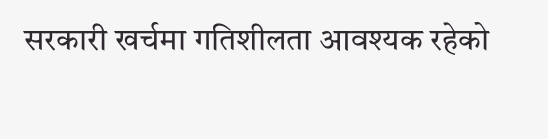सरकारी खर्चमा गतिशीलता आवश्यक रहेको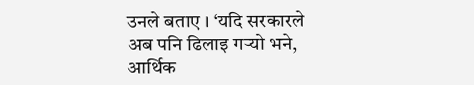उनले बताए । ‘यदि सरकारले अब पनि ढिलाइ गर्‍यो भने, आर्थिक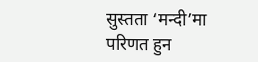सुस्तता ‘मन्दी’मा परिणत हुन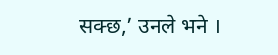सक्छ,’ उनले भने ।